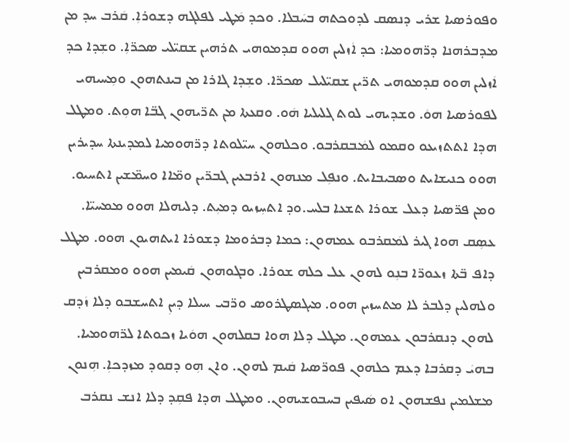ܘܦܘܪܣܝܐ ܫܪܝ ܕܢܣܩ ܠܕܘܟܬܗ ܒܚܿܒܠܐ. ܘܟܕ ܡܿܛܝ ܠܦܠܓܗ ܕܫܘܪܐܼ. ܩܿܪܒ ܚܕ ܡܢ ܡܕܒܪܗܢܐ ܕܪ̈ܗܘܡܝܐ: ܟܕ ܐܿܙܠܝܢ ܗܘܘ ܩܕܡܘܗܝ ܬܪܗܝܢ ܫܩܝ̈ܠܝ ܣܟܪ̈ܐܼ. ܘܫܼܕܐ ܟܕ ܐܿܙܠܝܢ ܗܘܘ ܩܕܡܘܗܝ ܬܪ̈ܝܢ ܫܩܝ̈ܠܝܠ ܣܟܪ̈ܐ. ܘܫܼܕܐ ܓܐܪܐ ܡܢ ܒܝܢܬܗܘܢ ܘܡܼܚܝܗܝ ܠܦܘܪܣܝܐ ܗܘܿ. ܘܫܕܝܗܝ ܠܘܬ ܓܠܝܠܝܐ ܗܿܘ. ܘܩܥܬܐ ܡܢ ܬܪ̈ܝܗܘܢ ܓܒ̈ܐ ܗܘܼܬ. ܘܡܛܠ ܗܕܐ ܐܬܬܙܝܥܘ ܘܩܡܘ ܠܡܿܒܩܪܒܘ. ܘܟܠܗܘܢ ܚܝ̈ܠܘܬܐ ܕܪ̈ܗܘܡܝܐ ܠܡܕܝܢܬܐ ܚܕܝܪܝܢ ܗܘܘ ܟܢܝܫܐܝܬ ܘܣܒܝܒܐܝܬ. ܘܢܦܼܠ ܡܢܗܘܢ ܐܪܒܥܝܢ ܓܒܪ̈ܝܢ ܘܡ̈ܐܐ ܘܚܡ̈ܫܝܢ ܐܬܚܝܘ. ܘܡܢ ܦܪ̈ܣܝܐ ܕܥܠ ܫܘܪܐ ܬܫܥܐ ܒܠܚ.ܘܕ ܐܬܚܼܙܝܘ ܕܡܝܼܬ. ܕܠܝܗܠܐ ܗܘܘ ܡܡܚܝ̈ܐ. ܥܣܼܩ ܗܘܐ ܓܝܪ ܠܡܿܩܪܒܘ ܥܡܗܘܢ: ܟܡܐ ܕܒܪܘܡܐ ܕܫܘܪܐ ܐܝܬܗܝܘܢ ܗܘܘ. ܡܛܠ ܕܐܦ ܒ̈ܬܐ ܙܥܘܪ̈ܐ ܒܢܼܘ ܠܗܘܢ ܥܠ ܟܠܗ ܫܘܪܐ. ܘܒܓܘܗܘܢ ܩܿܝܡܝܢ ܗܘܘ ܘܡܩܪܒܝܢ ܘܠܗܠܝܢ ܕܠܒܪ ܠܐ ܡܬܚܙܝܢ ܗܘܘ. ܡܝܓܣܛܪܘܣ ܘܪ̈ܒܝ ܚܝܠܐ ܕܝܢܼ ܐܬܚܫܒܘ ܕܠܐ ܙܿܕܩ ܠܗܘܢ ܕܢܩܪܒܘܢ ܥܡܗܘܢ. ܡܛܠ ܕܠܐ ܗܘܐ ܒܩܠܗܘܢ ܗܘܿܝܐ ܙܟܘܬܐ ܠܪ̈ܗܘܡܝܐ. ܒܗܝܿ ܕܩܪܒܐ ܕܥܡ ܟܠܗܘܢ ܦܘܪ̈ܣܝܐ ܩܿܝܡ ܠܗܘܢ. ܘܐܢ ܗܼܘ ܕܩܘܕ ܡܙܕܟܐܼ. ܗܼܢܘܢ ܡܫܠܡܝܢ ܢܦܫܗܘܢ ܐܘ ܣܿܝܦܝܢ ܒܚܒܘܫܝܗܘܢ. ܘܡܛܠ ܗܕܐ ܦܩܼܕ ܕܠܐ ܐܢܫ ܢܩܪܒ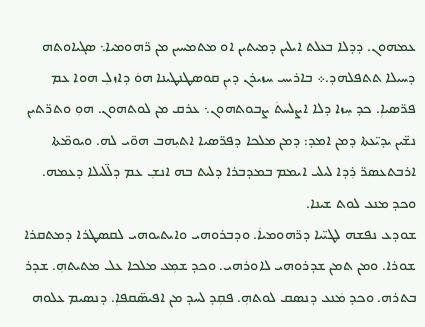ܥܡܗܘܢ. ܕܕܠܐ ܒܥܠܬ ܐܝܠܝܢ ܕܡܝܬܝܢ ܐܘ ܡܬܡܚܝܢ ܡܢ ܪ̈ܗܘܡܝܐ܆ ܣܓܝܐܘܬܗ ܕܚܝܠܐ ܬܬܦܠܗܕ.܀ ܒܐܪܝܚ ܚܙܝܪܢ ܕܝܢܼ ܩܘܣܛܢܛܝܢܐ ܗܘܿ ܕܐܙܠܼ ܗܘܐ ܥܡ ܦܪ̈ܣܝܐܼ. ܟܕ ܚܼܙܐ ܕܠܐ ܐܨܠܚܬܿ ܨܒܘܬܗܘܢ܆ ܥܪܩ ܡܢ ܠܘܬܗܘܢ. ܗܘܼ ܘܬܪ̈ܬܝܢ ܢܫ̈ܝܢ ܝܕܝ̈ܥܬܐ ܕܡܢ ܐܡܕ: ܕܡܢ ܡܠܟܐ ܕܦܪ̈ܣܝܐ ܐܬܝܼܗܒ ܗܘ̈ܝ ܠܗ. ܘܝܘܡ̈ܬܐ ܐܪܒܬܥܣܪ̈ ܪܼܕܐ ܠܝܠܝ ܐܝܡܡ ܒܡܕܒܪܐ ܕܠܝܬ ܒܗ ܐܢܫܼ ܥܡ ܕܠ̈ܠܝܠܐ ܕܥܡܗ. ܘܟܕ ܡܢܥ ܠܘܬ ܫܝܢܐ.
ܫܘܕܥ ܢܦܫܗ ܠܛܝ̈ܝܐ ܕܪ̈ܗܘܡܝܐܿ. ܘܕܒܪܘܗܝ ܘܐܝܬܝܘܗܝ ܠܩܣܛܪܐ ܕܡܬܩܪܐ ܫܘܪܐ. ܘܡܢ ܬܡܢ ܫܕܪܘܗܝ ܠܐܘܪܗܝ. ܘܟܕ ܫܡܼܥ ܡܠܟܐ ܥܠ ܡܬܝܬܗܼ. ܫܕܪ ܒܬܪܗ. ܘܟܕ ܡܿܢܥ ܕܢܣܩ ܠܘܬܗܼ. ܦܩܼܕ ܠܚܕ ܡܢ ܐܦܝܣ̈ܩܦܐܼ. ܕܢܣܝܡ ܥܠܘܗ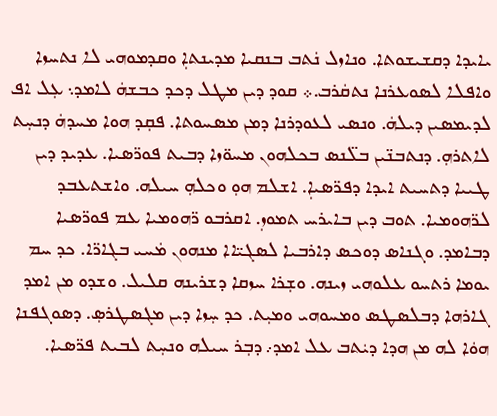ܝܐܝܕܐ ܕܩܫܝܫܘܬܐ. ܘܢܐܙܠ ܢܿܬܒ ܒܢܩܝܐ ܡܕܝܢܬܐܼ ܘܩܕܡܘܗܝ ܠܐ ܢܬܚܙܐ ܘܐܦܠܐ ܠܣܘܥܪܢܐ ܢܬܩܿܪܒ.܀ ܩܘܕ ܕܝܢ ܡܛܠ ܕܟܕ ܟܒܫܗܿ ܠܐܡܕ܆ ܥܼܠ ܐܦ ܠܕܝܡܣܝܢ ܕܝܠܗܿ. ܘܢܣܝ ܠܥܘܕܪܢܐ ܕܡܢ ܡܣܚܘܬܐ. ܦܩܼܕ ܗܘܐ ܡܚܕܗܿ ܕܢܚܼܬ ܠܐܬܪܗܼ. ܕܢܬܒܢ̈ܝܢ ܒܠ̈ܢܣ ܒܟܠܗܘܢ ܡܚܘ̈ܙܐ ܕܒܝܬ ܦܘܪ̈ܣܝܐ. ܥܕܝܕ ܕܝܢ ܛܝܝܐ ܕܬܚܝܬ ܐܝܕܐ ܕܦܪ̈ܣܝܐܼ. ܐܫܠܡ ܗܘܼ ܘܟܠܗܼ ܚܝܠܗ. ܘܐܫܬܥܒܕ ܠܪ̈ܗܘܡܝܐ. ܬܘܒ ܕܝܢ ܒܐܝܪܚ ܬܡܘܙܼ. ܐܩܪܒܘ ܪ̈ܗܘܡܝܐ ܥܡ ܦܘܪ̈ܣܝܐ ܕܒܐܡܕ. ܘܓܢܐܣ ܕܘܟܣ ܕܐܪܒܝܐ ܠܣܓܝ̈ܐܐ ܡܢܗܘܢ ܡܿܚܝ ܒܓܐܪ̈ܐ. ܟܕ ܚܡ ܝܘܡܐ ܪܬܚܘ ܥܠܘܗܝ ܙܝܢܗ. ܘܫܼܪܐ ܚܙܩܐ ܕܫܪܝܢܗ ܩܠܝܠ. ܘܫܕܘ ܡܢ ܐܡܕ ܓܐܪܗܐ ܕܒܠܣܛܣ ܘܡܚܘܗܝ ܘܡܝܼܬ. ܟܕ ܚܼܙܐ ܕܝܢ ܡܓܣܛܪܣܼ. ܕܣܘܓܦܢܐ ܗܘܿܐ ܠܗ ܡܢ ܗܕܐ ܕܝܿܬܒ ܥܠ ܐܡܕ܇ ܕܒܼܪ ܚܝܠܗ ܘܢܚܼܬ ܠܒܝܬ ܦܪ̈ܣܝܐ.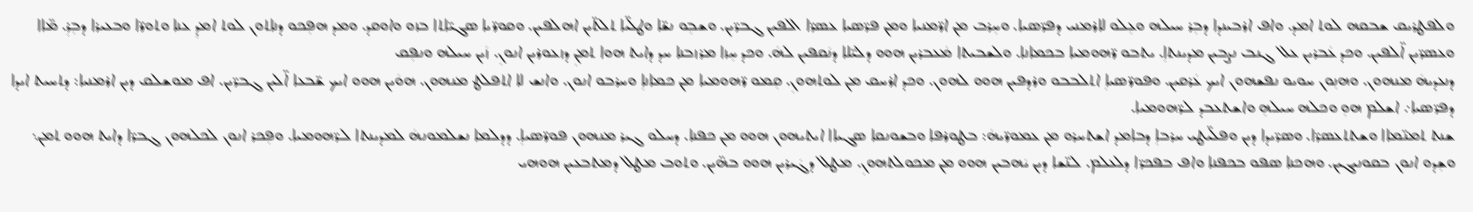ܘܠܦܛܪܝܩ ܫܒܩܗ ܠܘܬ ܐܡܕ. ܘܐܦ ܐܪܒܝܢܕܐ ܕܒܼܪ ܚܝܠܗ ܘܥܼܠܘ ܠܐܪܡܢܝ ܕܦܪ̈ܣܝܐ. ܘܚܼܪܒ ܡܢ ܐܪ̈ܡܢܝܐ ܘܡܢ ܦܪ̈ܣܝܐ ܥܣܪ̈ܐ ܐܠܦܝܢ ܓܒܪ̈ܝܢ. ܘܫܒܼܘ ܢܫ̈ܐ ܘܛܠ̈ܝܐ ܬܠܬ̈ܝܢ ܐܗܠܦܝܢ. ܘܩܘܪ̈ܝܐ ܣܓܝ̈ܐܬܐ ܒܙܘ ܘܐܘܩܕ. ܘܡܕ ܗܦܼܟܘ ܕܢܐܬܘܢ ܠܘܬ ܐܡܕܼ ܥܢܐ ܘܬܘܪ̈ܐ ܘܒܥܝܪܐ ܕܒܼܪܼ. ܡ̈ܐܐ ܘܥܣܪ̈ܝܢ ܐ̈ܠܦܝܢ. ܘܟܕ ܥܿܒܪܝܢ ܥܠ ܓܢܒ ܢܨܒܝܢ ܡܕܝܢܬܐܼ. ܝܬܒܘ ܪ̈ܗܘܡܝܐ ܒܟܡܐܢܐ. ܘܠܫܒܝܬܐ ܡܿܥܒܪܝܢ ܗܘܘ ܕܠܝ̈ܠܐ ܕܢܿܩܦܝܢ ܠܗܿ. ܘܟܕ ܚܼܙܐ ܡܪܙܒܢܐ ܚܕ ܕܐܝܬ ܗܘܐ ܬܡܢܼ ܕܙܥܘܪܝܢ ܐܢܘܢܼ. ܙܿܝܢ ܚܝܠܗ ܘܢܦܼܩ
ܕܢܥܕܝܗܿ ܡܢܗܘܢ. ܘܗܢܼܘܢ ܚܘܝܘ ܢܦܫܗܘܢ ܐܝܟ ܥܿܪܩܝܢ. ܘܦܘܪ̈ܣܝܐܼ ܐܬܠܒܒܘ ܘܪܕܦܝܢ ܗܘܘ ܠܗܘܢ. ܘܟܕ ܐܪܚܩ ܡܢ ܠܘܬܗܘܢܼ. ܩܼܡܘ ܪ̈ܗܘܡܝܐ ܡܢ ܟܡܐܢܐܼ ܘܚܪܒܘ ܐܢܘܢ. ܘܐܢܫ ܠܐ ܐܬܦܠܛ ܡܢܗܘܢ. ܗܘܿܝܢ ܗܘܘ ܐܝܟ ܫ̈ܒܥܐ ܐ̈ܠܝܢ ܓܒܪ̈ܝܢ. ܐܦ ܡܘܫܠܩ ܕܝܢ ܐܪܡܢܝܐ: ܕܬܚܝܬ ܐܝܕܐ ܕܦܪ̈ܣܝܐ܇ ܐܫܠܡ ܗܘܼ ܘܟܠܗ ܚܝܠܗܼ ܘܐܫܬܥܒܕ ܠܪ̈ܗܘܡܝܐ.
ܫܢܬ ܬܡܢ̈ܡܐܐ ܘܫܬܬܥܣܪ̈ܐ. ܘܣܪ̈ܝܕܐ ܕܝܢ ܘܦܠ̈ܝܛܝ ܚܪܒܐܼ ܕܒܐܡܕ ܐܫܬܚܪܘ ܡܢ ܥܡܘܪ̈ܝܗܿ: ܒܛܘܪܦܐ ܘܒܫܘܢܩܐ ܣܓܝܐܐ ܐܝܬܝܗܘܢ ܗܘܘ ܡܢ ܟܦܢܐ. ܕܚܠܘ ܓܝܪ ܡܢܗܘܢ ܦܘܪ̈ܣܝܐܼ. ܕܕܠܡܐ ܢܫܠܡܘܢܗܿ ܠܡܕܝܢܬܐ ܠܪ̈ܗܘܡܝܐ. ܘܦܼܟܪ ܐܢܘܢ ܠܟܠܗܘܢ ܓܒܪ̈ܐ ܕܐܝܬ ܗܘܘ ܬܡܢ܆ ܘܫܼܕܘ ܐܢܘܢ ܒܩܘܢܝܓܝܢ. ܘܗܟܢܐ ܣܦܘ ܒܟܦܢܐ ܘܐܦ ܒܦܟܪ̈ܐ ܕܠܥܠܡ. ܠܢ̈ܫܐ ܕܝܢ ܝܿܗܒܝܢ ܗܘܘ ܡܢ ܡܟܘܠܬܗܘܢܼ. ܡܛܠ ܕܓܿܝܪܝܢ ܗܘܘ ܒܗ̈ܝܢ. ܘܬܘܒ ܡܛܠ ܕܡܬܒܥܝܢ ܗܘܗܝ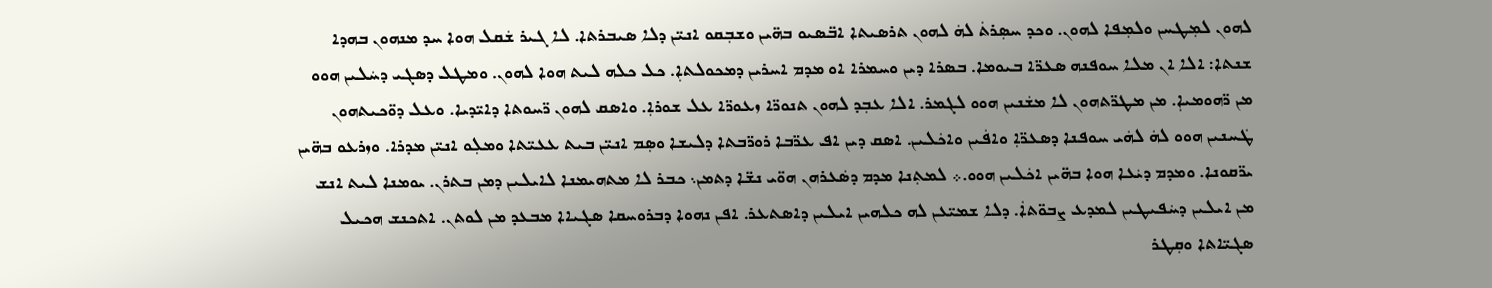ܠܗܘܢ ܠܡܼܛܚܢ ܘܠܡܼܦܐ ܠܗܘܢ. ܘܟܕ ܚܣܼܪܬܿ ܠܗܿ ܠܗܘܢ ܬܪܣܝܬܐ ܐܒ̈ܣܝܘ ܒܗ̈ܝܢ ܘܫܒܼܩܘ ܐܢܝ̈ܢ ܕܠܐ ܣܝܒܪܬܐ. ܠܐ ܓܝܪ ܫܿܩܠ ܗܘܐ ܚܕ ܡܢܗܘܢ ܒܗܕܐ ܫܢܬܐ: ܐܠܐ ܐܢ ܡܠܐ ܚܘܦܢܗ ܣܥܪ̈ܐ ܒܝܘܡܐ. ܒܣܪܐ ܕܝܢ ܘܚܡܪܐ ܐܘ ܡܕܡ ܐܚܪܝܢ ܕܡܟܘܠܬܐܼ. ܟܠ ܟܠܗ ܠܝܬ ܗܘܐ ܠܗܘܢ. ܘܡܛܠ ܕܣܓܝ ܕܚܿܠܝܢ ܗܘܘ ܡܢ ܪ̈ܗܘܡܝܐܼ. ܡܢ ܡܛܪ̈ܬܗܘܢ ܠܐ ܡܫܿܢܝܢ ܗܘܘ ܠܓܡܪ. ܐܠܐ ܥܒܼܕ ܠܗܘܢ ܬܢܘܪ̈ܐ ܙܥܘܪ̈ܐ ܥܠ ܫܘܪܐܼ. ܘܐܣܩ ܠܗܘܢ ܪ̈ܚܘܬܐ ܕܐܝ̈ܕܝܐ. ܘܥܠ ܕܘ̈ܟܝܬܗܘܢ ܛܿܚܢܝܢ ܗܘܘ ܠܗܿ ܠܗܿܝ ܚܘܦܢܐ ܕܣܥܪ̈ܐܼ ܘܐܦܿܝܢ ܘܐܟܿܠܝܢ. ܐܣܩ ܕܝܢ ܐܦ ܥܪ̈ܒܐ ܪܘܪ̈ܒܬܐ ܕܠܝܫܐ ܘܣܼܡ ܐܢܝ̈ܢ ܒܝܬ ܥܥܝ̈ܬܐ ܘܡܠܼܘ ܐܢܝ̈ܢ ܡܕܪܐ. ܘܙܪܥܘ ܒܗ̈ܝܢ ܝܪ̈ܩܘܢܐ. ܘܡܕܡ ܕܝܿܥܐ ܗܘܐ ܒܗ̈ܝܢ ܐܟܿܠܝܢ ܗܘܘ.܀ ܠܡܬܼܢܐ ܡܕܡ ܕܣܿܥܪܗܢ ܗܘ̈ܝ ܢܫ̈ܐ ܕܬܡܢ܆ ܟܒܪ ܠܐ ܡܬܗܝܡܢܐ ܠܐܝܠܝܢ ܕܡܢ ܒܬܪܢ. ܝܘܡܢܐ ܠܝܬ ܐܢܫ
ܡܢ ܐܝܠܝܢ ܕܚܿܦܝܛܝܢ ܠܡܕܥ ܨܒܘ̈ܬܐܿ. ܕܠܐ ܫܡܝ̈ܥܢ ܠܗ ܟܠܗܝܢ ܐܝܠܝܢ ܕܐܣܬܥܪ. ܐܦܢ ܢܗܘܐ ܕܒܪܘܚܩܐ ܣܓܝܐܐ ܡܒܥܕ ܡܢ ܠܘܬܢ. ܐܬܟܢܫ ܗܟܝܠ ܣܓܝ̈ܐܬܐ ܘܩܼܛܪ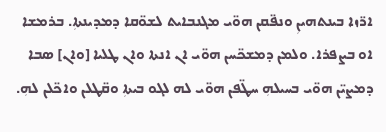ܐܪ̈ܙܐ ܒܝܢܬܗܝܢܼ ܘܢܦ̈ܩܢ ܗܘ̈ܝ ܡܓܢܒܐܝܬ ܠܫܘ̈ܩܐ ܕܡܕܝܢܬܐܼ. ܒܪܡܫܐ ܐܘ ܒܨܦܪܐ. ܘܠܡܢ ܕܡܫܟ̈ܚܢ ܗܘ̈ܝ ܐܢ ܐܢܬܐ ܘܐܢ ܛܠܝܐ [ܘܐܢ] ܣܒܐ ܕܡܨܝ̈ܢ ܗܘ̈ܝ ܒܚܝܠܗܼ ܚܛ̈ܦܢ ܗܘ̈ܝ ܠܗ ܠܓܘ ܒܝܬܐܼ ܘܩ̈ܛܠܢ ܘܐܟ̈ܠܢ ܠܗܼ.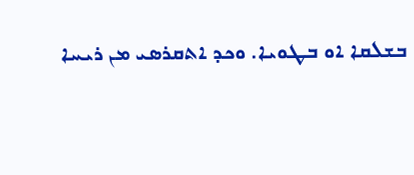ܒܫܠܩܐ ܐܘ ܒܛܘܝܐ. ܘܟܕ ܐܬܩܪܣܝ ܡܢ ܪܝܚܐ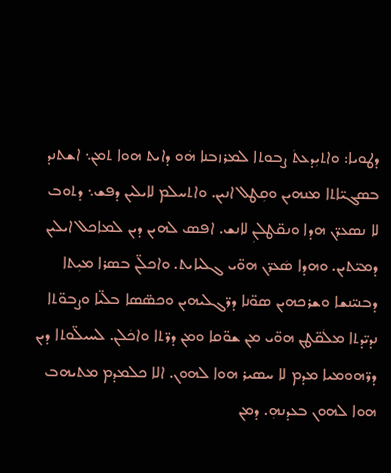ܕܛܘܝܐ: ܘܐܬܝܼܕܥܬܿ ܨܒܘܬܐ ܠܡܪܙܒܢܐ ܗܿܘ ܕܐܝܬ ܗܘܐ ܬܡܢ܆ ܐܫܬܢܕ ܒܣܓܝ̈ܐܬܐ ܡܢܗܝܢ ܘܩܼܛܠ ܐܢܝܢ. ܘܐܬܚܠܡ ܠܐܝܠܝܢ ܕܦܫ܆ ܕܬܘܒ ܠܐ ܢܣܥܪ̈ܢ ܗܕܐ ܘܢܩ̈ܛܠܢܼ ܠܐܢܫ. ܐܦܣ ܠܗܝܢ ܕܝܢ ܠܡܐܟܠ ܐܝܠܝܢ ܕܡܝ̈ܬܝܢ. ܘܗܕܐ ܣܿܥܪ̈ܢ ܗܘ̈ܝ ܓܠܝܐܝܬ. ܘܐܟܠ̈ܢ ܒܣܪܐ ܡܝܼܬܐ ܕܒܢܝ̈ܢܫܐ ܘܫܪܟܗܝܢ ܣܘ̈ܢܐ ܕܪ̈ܓܠܝܗܝܢ ܘܟܣ̈ܣܐ ܒܠ̈ܝܐ ܘܨܒܘ̈ܬܐ ܢܕܝ̈ܕܬܐ ܡܠܿܩ̈ܛܢ ܗܘ̈ܝ ܡܢ ܫܘ̈ܩܐ ܘܡܢ ܕܪ̈ܬܐ ܘܐܟܿܠܢ. ܠܚܝܠ̈ܘܬܐ ܕܝܢ ܕܪ̈ܗܘܡܝܐ ܡܕܡ ܠܐ ܚܣܝܪ ܗܘܐ ܠܗܘܢ. ܐܠܐ ܟܠܡܕܡ ܡܬܝܗܒ ܗܘܐ ܠܗܘܢ ܒܥܕܢܗܼ. ܕܡܢ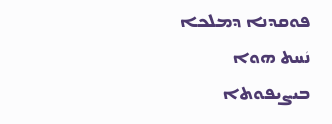ܦܘܩܕܢܐ ܕܡܠܟܐ ܢܿܚܬ ܗܘܐ ܒܝܨܝܦܘܬܐ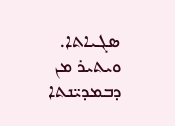ܣܓܝܐܬܐ. ܘܝܬܝܪ ܡܢ ܕܒܡܕܝ̈ܢܬܐ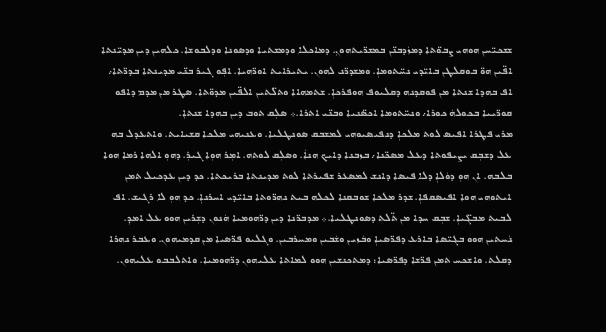ܫܫܟܝ̈ܚܢ ܗܘܗܝ ܨܒܘ̈ܬܐ ܕܡܙܿܕܒܢ̈ܢ ܒܡܫܪ̈ܝܬܗܘܢܼ. ܕܡܐܟܠܐ ܘܕܡܫܬܝܐ ܘܕܣܘܢܐ ܘܕܠܒܘܫܐ. ܟܠܗܝܢ ܕܝܢ ܡܕܝ̈ܢܬܐ ܐܦ̈ܝܢ ܗܘ̈ ܒܘܩܠܛܢ ܒܐܝ̈ܕܝ ܢܚ̈ܬܘܡܐܼ. ܘܡܫܕܪ̈ܢ ܠܗܘܢ. ܝܬܝܪܐܝܬ ܐܘܪ̈ܗܝܐ. ܐܦܼܘ ܓܝܪ ܒܢ̈ܝ ܡܕܝܢܬܐ ܒܕܪ̈ܬܐ܇ ܐܦ ܒܗܕܐ ܫܢܬܐ ܡܢ ܦܘܩܕܢܗ ܕܩܠܝܘܦ ܗܘܦܪܟܐܼ. ܫܬܡܗܐܐ ܘܬܠ̈ܬܝܢ ܐܠܦ̈ܝܢ ܡܕܘ̈ܬܐ. ܣܛܪ ܡܢ ܡܕܡ ܕܐܦܘ ܩܘܪ̈ܝܝܐ ܒܟܘܠܗܿ ܟܘܪܐ܇ ܘܢܚ̈ܬܘܡܐ ܐܟܣ̈ܢܝܐ ܘܒܢ̈ܝ ܐܬܪܐ.܀ ܣܠܼܩ ܬܘܒ ܕܝܢ ܒܗܕܐ ܫܢܬܐܼ.
ܡܪܝ ܦܛܪܐ ܐܦܝܣ ܠܘܬ ܡܠܟܐܼ ܕܢܦܝܣܝܘܗܝ ܠܡܫܒܩ ܣܘܢܛܠܝܐ. ܘܥܢܝܗܝ ܡܠܟܐ ܩܫܝܐܝܬ. ܘܐܬܥܕܠ ܒܗ ܥܠ ܕܫܒܼܩ ܝܨܝܦܘܬܐ ܕܥܠ ܡܣܟ̈ܢܐ܇ ܒܙܒܢܐ ܕܐܝܟ ܗܢܐܿ. ܘܣܠܼܩ ܠܘܬܗ. ܐܡܼܪ ܗܘܼܐ ܓܝܪܼ. ܕܗܘܼ ܐܠܗܐ ܪܡܐ ܗܘܐ ܒܠܒܗ. ܐܢ ܗܘܼ ܕܘܿܠܐܼ ܕܠܐ ܦܝܣܐ ܕܐܢܫ ܠܡܣܥܪ ܫܦܝܪܬܐ ܠܘܬ ܡܕܝܢܬܐ ܒܪܝܟܬܐ. ܟܕ ܕܝܢ ܥܕܟܝܠ ܬܡܢ ܐܝܬܘܗܝ ܗܘܐ ܐܦܝܣܩܦܐܼ. ܫܕܪ ܡܠܟܐ ܫܘܒܩܢܐ ܠܟܠܗ ܒܝܬ ܢܗܪ̈ܘܬܐ ܒܐܝ̈ܕܝ ܐܚܪܢܐܼ. ܟܕ ܗܘܼ ܠܐ ܪܓܝܫ. ܐܦ ܠܒܝܬ ܡܒܓ̈ܝܐܼ. ܫܒܼܩ ܚܕܐ ܡܢ ܬ̈ܠܬ ܕܣܘܢܛܠܝܐ.܀ ܡܕܒܪ̈ܢܐ ܕܝܢ ܕܪ̈ܗܘܡܝܐ ܗܿܢܘܢ ܕܫܼܪܝܢ ܗܘܘ ܥܠ ܐܡܕܼ. ܢܿܚܬܝܢ ܗܘܘ ܒܓܝ̈ܣܐ ܒܐܪܥ ܕܦܪ̈ܣܝܐܼ ܘܒܿܙܝܢ ܘܫܿܒܝܢ ܘܡܚܪܒܝܢ. ܘܓܠܝܘ ܦܪ̈ܣܝܐ ܡܢ ܩܕܡܝܗܘܢ. ܘܥܒܪ ܢܗܪܐ ܕܩܠܬ. ܘܐܫܟܚ ܬܡܢ ܦܪ̈ܫܐ ܕܦܪ̈ܣܝܐ: ܕܡܬܟܢܫܝܢ ܗܘܘ ܠܡܐܬܐ ܥܠܝܗܘܢ ܕܪ̈ܗܘܡܝܐ. ܘܐܬܠܒܒܘ ܥܠܝܗܘܢ.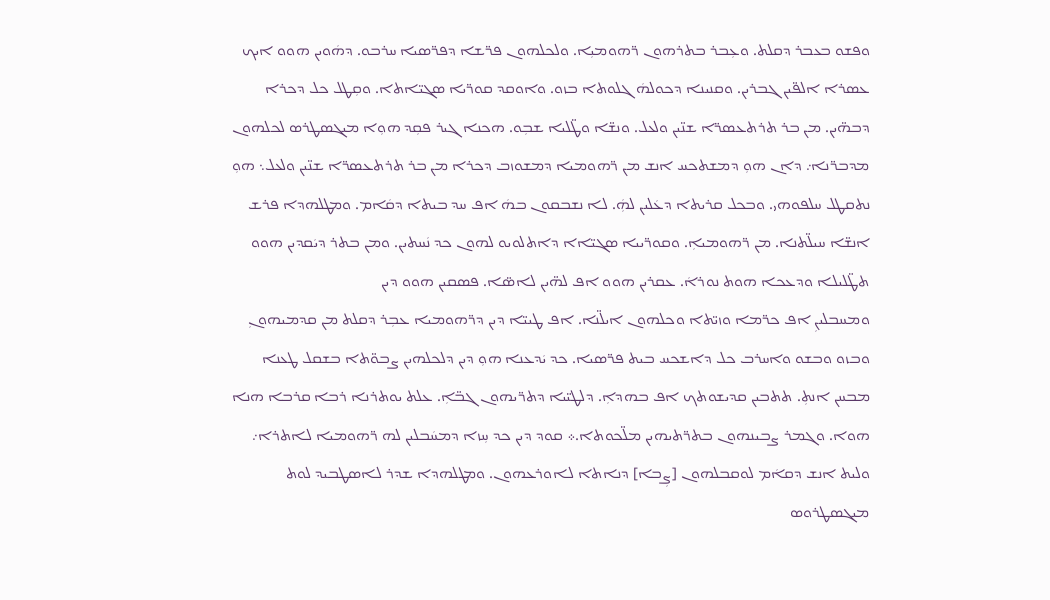ܘܦܫܘ ܒܥܒܪ ܕܩܠܬ. ܘܥܼܒܪ ܒܬܪܗܘܢ ܪ̈ܗܘܡܝܼܐ. ܘܠܟܠܗܘܢ ܦܪ̈ܫܐ ܕܦܪ̈ܣܝܐ ܚܪܒܘ. ܕܗܿܘܝܢ ܗܘܘ ܐܝܟ ܥܣܪܐ ܐܠܦ̈ܝܢ ܓܒܪܝܢ. ܘܩܢܝܢܐ ܕܟܘܠܗܿ ܓܠܘܬܐ ܒܙܘ. ܘܐܘܩܕ ܩܘܪ̈ܝܐ ܣܓܝ̈ܐܬܐ. ܘܩܼܛܠ ܟܠ ܕܟܪܐ ܕܒܗ̈ܝܢ. ܡܢ ܒܪ ܬܪܬܥܣܪ̈ܐ ܫܢ̈ܝܢ ܘܠܥܠ. ܘܢܫ̈ܐ ܘܛ̈ܠܝܐ ܫܒܼܘ. ܗܟܢܐ ܓܝܪ ܦܩܼܕ ܗܘܼܐ ܡܝܓܣܛܪܣ ܠܟܠܗܘܢ ܡܕܒܪ̈ܢܐ܇ ܕܐܢ ܗܘܼ ܕܡܫܬܟܚ ܐܢܫ ܡܢ ܪ̈ܗܘܡܝܐ ܕܡܫܘܙܒ ܕܟܪܐ ܡܢ ܒܪ ܬܪܬܥܣܪ̈ܐ ܫܢ̈ܝܢ ܘܠܥܠ܆ ܗܘܼ ܢܬܩܛܠ ܚܠܦܘܗܝ. ܘܒܟܠ ܩܪܝܬܐ ܕܥܿܠܝܢ ܠܗܼܿ. ܠܐ ܢܫܒܩܘܢ ܒܗܿ ܐܦ ܚܕ ܒܝܬܐ ܕܩܿܐܡ. ܘܡܛܠܗܕܐ ܦܪܫ ܐܢܫ̈ܐ ܚܝܠ̈ܬܢܐ. ܡܢ ܪ̈ܗܘܡܝܐܼ. ܘܩܘܪ̈ܝܝܐ ܣܓܝ̈ܐܐ ܕܐܬܠܘܝܘ ܠܗܘܢ ܟܕ ܢܿܚܬܝܢ. ܘܡܢ ܒܬܪ ܕܝܿܩܕܝܢ ܗܘܘ ܬܛ̈ܠܝܠܐ ܘܕܥܟܐ ܗܘܬ ܢܘܪܐܿ. ܥܩܪܝܢ ܗܘܘ ܐܦ ܠܗ̈ܝܢ ܠܐܣ̈ܐ. ܦܣܩܝܢ ܗܘܘ ܕܝܢ
ܘܡܚܒܠܝܢܼ ܐܦ ܟܪ̈ܡܐ ܘܙܝ̈ܬܐ ܘܟܠܗܘܢ ܐܝܠ̈ܢܐ. ܐܦ ܛܝܝ̈ܐ ܕܝܢ ܕܪ̈ܗܘܡܝܐ ܥܒܼܪ ܕܩܠܬ ܡܢ ܩܕܡܝܗܘܢܼ ܘܒܙܘ ܘܒܫܘ ܘܐܚܪܒ ܟܠ ܕܐܫܟܚ ܒܝܬ ܦܪ̈ܣܝܐ. ܟܕ ܝܿܕܥܢܐ ܗܘܼ ܕܝܢ ܕܠܟܠܗܝܢ ܨܒܘ̈ܬܐ ܒܫܩܠ ܛܥܢܐ ܡܒܚܢ ܐܢܬܼ. ܬܬܒܝܢ ܩܕܝܫܘܬܟ ܐܦ ܒܗܕܐܼ. ܕܠܛܝ̈ܝܐ ܕܬܪ̈ܝܗܘܢ ܓܒ̈ܐܼ. ܥܠܬ ܝܘܬܪܢܐ ܪܒܐ ܩܪܒܐ ܗܢܐ ܗܘܐ. ܘܓܡܪ ܨܒܝܢܗܘܢ ܒܬܪ̈ܬܝܗܝܢ ܡܠ̈ܟܘܬܐ.܀ ܩܘܕ ܕܝܢ ܟܕ ܚܼܙܐ ܕܡܚܿܒܠܝܢ ܠܗ ܪ̈ܗܘܡܝܐ ܠܐܬܪܐ܇ ܘܠܝܬ ܐܢܫ ܕܩܐܿܡ ܠܘܩܒܠܗܘܢ [ܨܼܒܐ] ܕܢܐܬܐ ܠܐܘܪܥܗܘܢ. ܘܡܛܠܗܕܐ ܫܕܪ ܠܐܣܛܒܝܕ ܠܘܬ ܡܝܓܣܛܪܘܣ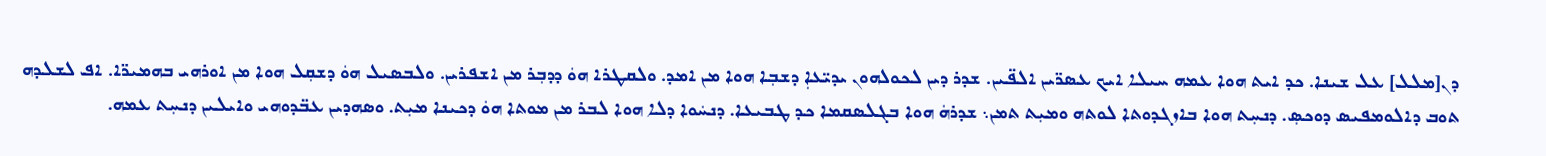ܕܢ[ܡܠܠ] ܥܠ ܫܝܢܐ. ܟܕ ܐܝܬ ܗܘܐ ܥܡܗ ܚܝܠܐ ܐܝܟ ܥܣܪ̈ܝܢ ܐܠܦ̈ܝܢ. ܫܕܪ ܕܝܢ ܠܟܘܠܗܘܢ ܝܕܝ̈ܥܐܼ ܕܫܒܼܐ ܗܘܐ ܡܢ ܐܡܕ. ܘܠܩܛܪܐ ܗܘܿ ܕܕܒܼܪ ܡܢ ܐܫܦܪܝܢ. ܘܠܒܣܝܠ ܗܘܿ ܕܫܩܼܠ ܗܘܐ ܡܢ ܐܘܪܗܝ ܒܗܡܝܪ̈ܐ. ܐܦ ܠܫܠܕܗ ܬܘܒ ܕܐܠܘܡܦܝܣ ܕܘܟܣܼ. ܕܢܚܼܬ ܗܘܐ ܒܐܙܓܕܘܬܐ ܠܘܬܗ ܘܡܝܼܬ ܬܡܢ܆ ܫܕܪܗܿ ܗܘܐ ܒܓܠܣܩܡܐ ܟܕ ܛܒܝܥܐ. ܕܢܚܿܘܐ ܕܠܐ ܗܘܐ ܠܒܪ ܡܢ ܡܘܬܐ ܗܘܿ ܕܟܝܢܐ ܡܝܼܬ. ܘܣܗܕܝܢ ܥܒ̈ܕܘܗܝ ܘܐܝܠܝܢ ܕܢܚܼܬ ܥܡܗ.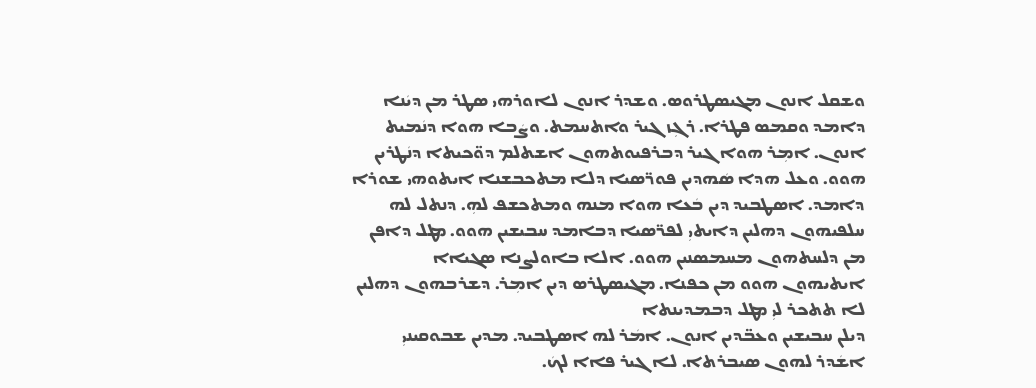ܘܫܩܠ ܐܢܘܢ ܡܓܝܣܛܪܘܣ. ܘܫܕܪ ܐܢܘܢ ܠܐܘܪܗܝ ܣܛܪ ܡܢ ܕܝܿܢܐ ܕܐܡܕ ܘܩܡܣ ܦܛܪܐ. ܪܓܼܙ ܓܝܪ ܘܐܬܚܡܬ. ܘܨܿܒܐ ܗܘܐ ܕܢܿܡܝܬ ܐܢܘܢ. ܐܡܼܪ ܗܘܐ ܓܝܪ ܕܒܪܦܝܘܬܗܘܢ ܐܫܬܠܡ ܕܘ̈ܟܝܬܐ ܕܢܿܛܪܝܢ ܗܘܘ. ܘܥܠ ܗܕܐ ܣܿܗܕܝܢ ܦܘܪ̈ܣܝܐ ܕܠܐ ܡܬܟܒܫܢܐ ܐܝܬܘܗܝ ܫܘܪܐ ܕܐܡܕ. ܐܣܛܒܝܕ ܕܝܢ ܒܿܥܐ ܗܘܐ ܡܢܗ ܘܡܬܟܫܦ ܠܗܼ. ܕܢܬܠ ܠܗ ܚܠܦܝܗܘܢ ܕܗܠܝܢ ܕܐܝܬܝܼ ܠܦܪ̈ܣܝܐ ܕܒܐܡܕ ܚܒܝܫܝܢ ܗܘܘ. ܡܛܠ ܕܐܦܢ ܡܢ ܕܠܚܬܗܘܢ ܡܚܡܣܢܝܢ ܗܘܘ. ܐܠܐ ܒܐܘܠܨܢܐ ܣܓܝܐܐ ܐܝܬܝܗܘܢ ܗܘܘ ܡܢ ܟܦܢܐ. ܡܓܝܣܛܪܣ ܕܝܢ ܐܡܼܪ. ܕܫܪܒܗܘܢ ܕܗܠܝܢ ܠܐ ܬܬܟܪ ܠܝܼ ܡܛܠ ܕܒܡܕܝܢܬܐ
ܕܝܠܢ ܚܒܝܫܝܢ ܘܥܒ̈ܕܝܢ ܐܢܘܢ. ܐܡܿܪ ܠܗ ܐܣܛܒܝܕ. ܡܕܝܢ ܫܒܘܩܝܢܝܼ ܐܫܿܕܪ ܠܗܘܢ ܣܝܒܪܬܐ. ܠܐ ܓܝܪ ܦܐܐ ܠܟܿ.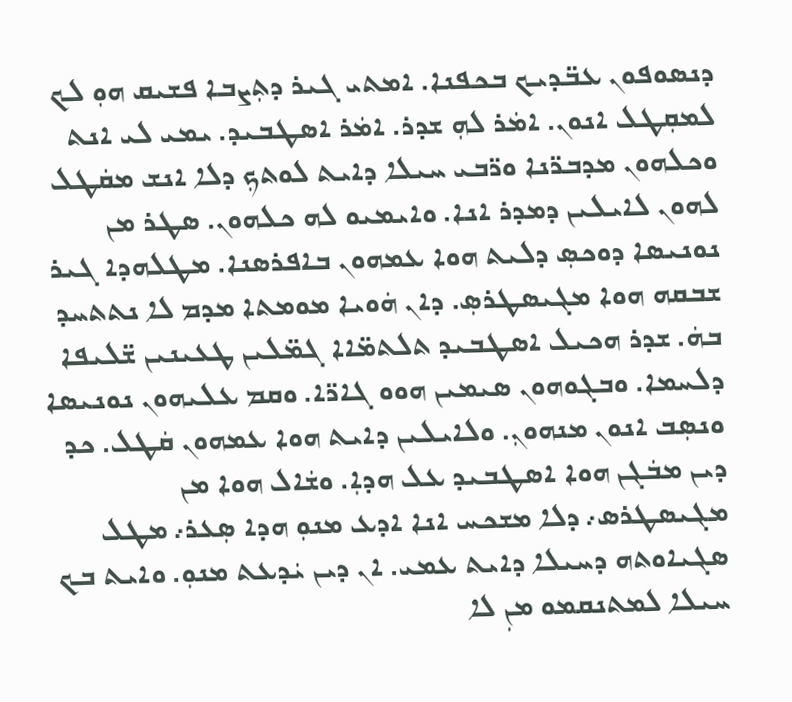ܕܢܣܘܦܘܢ ܥܒ̈ܕܝܟ ܒܟܦܢܐ. ܐܡܬܝ ܓܝܪ ܕܬܼܨܒܐ ܦܫܝܩ ܗܘܼ ܠܟ ܠܡܩܼܛܠ ܐܢܘܢ. ܐܡܿܪ ܠܗܼ ܫܕܪ. ܐܡܿܪ ܐܣܛܒܝܕ. ܝܡܝ ܠܝ ܐܢܬ ܘܟܠܗܘܢ ܡܕܒܪ̈ܢܐ ܘܪ̈ܒܝ ܚܝܠܐ ܕܐܝܬ ܠܘܬܟܼ ܕܠܐ ܐܢܫ ܡܩܿܛܠ ܠܗܘܢ ܠܐܝܠܝܢ ܕܡܕܪ ܐܢܐ. ܘܐܝܡܝܘ ܠܗ ܟܠܗܘܢ. ܣܛܪ ܡܢ ܢܘܢܝܣܐ ܕܘܟܣܼ ܕܠܝܬ ܗܘܐ ܥܡܗܘܢ ܒܐܦܪܣܢܐ. ܡܛܠܗܕܐ ܓܝܪ ܫܒܩܗ ܗܘܐ ܡܓܝܣܛܪܣܼ. ܕܐܢ ܗܿܘܝܐ ܡܘܡܬܐ ܡܕܡ ܠܐ ܢܬܬܚܕ ܒܗܿ. ܫܕܪ ܗܟܝܠ ܐܣܛܒܝܕ ܬܠܬܡ̈ܐܐ ܓܡ̈ܠܝܢ ܛܥܝܢܝܢ ܫ̈ܠܝܦܐ ܕܠܚܡܐ. ܘܒܓܘܗܘܢ ܣܝܡܝܢ ܗܘܘ ܓܐܪ̈ܐ. ܘܩܡ ܥܠܝܗܘܢ ܢܘܢܝܣܐ ܘܢܣܼܒ ܐܢܘܢ ܡܢܗܘܢܼ. ܘܠܐܝܠܝܢ ܕܐܝܬ ܗܘܐ ܥܡܗܘܢ ܩܿܛܠ. ܟܕ ܕܝܢ ܡܒܿܓܢ ܗܘܐ ܐܣܛܒܝܕ ܥܠ ܗܕܐܼ. ܘܫܿܐܠ ܗܘܐ ܡܢ ܡܓܝܣܛܪܣ܇ ܕܠܐ ܡܫܟܚ ܐܢܐ ܐܕܥ ܡܢܘܼ ܗܕܐ ܣܼܥܪ܇ ܡܛܠ ܣܓܝܐܘܬܗ ܕܚܝܠܐ ܕܐܝܬ ܥܡܝ. ܐܢ ܕܝܢ ܝܿܕܥܬ ܡܢܘܼ. ܘܐܝܬ ܒܟ ܚܝܠܐ ܠܡܬܢܩܡܘ ܡܢܼ ܠܐ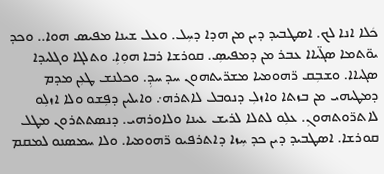ܟܿܠܐ ܐܢܐ ܠܟ. ܐܣܛܒܝܕ ܕܝܢ ܡܢ ܗܕܐ ܕܚܼܠ. ܘܥܠ ܫܝܢܐ ܡܦܝܣ ܗܘܐ.. ܘܟܕ ܝܘ̈ܬܡܐ ܣܓ̈ܝܐܐ ܥܒܪ ܡܢ ܕܡܦܝܣܼ. ܩܘܪܫܐ ܪܒܐ ܗܘܼܐܼ. ܘܬܠܓܐ ܘܓܠܝܕܐ ܣܓܝܐܐ. ܘܫܒܼܩ ܪ̈ܗܘܡܝܐ ܡܫܪ̈ܝܬܗܘܢ ܚܕ ܚܕܼ. ܘܟܠܢܫ ܛܥܼܢ ܡܕܡ ܕܡܛܝܗܝ ܡܢ ܒܙܬܐ ܘܐܙܠܼ ܕܢܘܒܠ ܠܐܬܪܗ܇ ܘܐܝܠܝܢ ܕܦܼܫܘ ܘܠܐ ܐܙܠܼܘ ܠܐܬܪ̈ܘܬܗܘܢܼ. ܥܠܼܘ ܠܬܠܐ ܠܪܝܫ ܥܝܢܐ ܘܠܐܘܪܗܝ. ܕܢܣܬܬܪܘܢ ܡܛܠ ܩܘܪܫܐ. ܐܣܛܒܝܕ ܕܝܢ ܟܕ ܚܼܙܐ ܕܐܬܪܦܝܘ ܪ̈ܗܘܡܝܐ. ܘܠܐ ܚܡܣܢܘ ܠܡܩܡ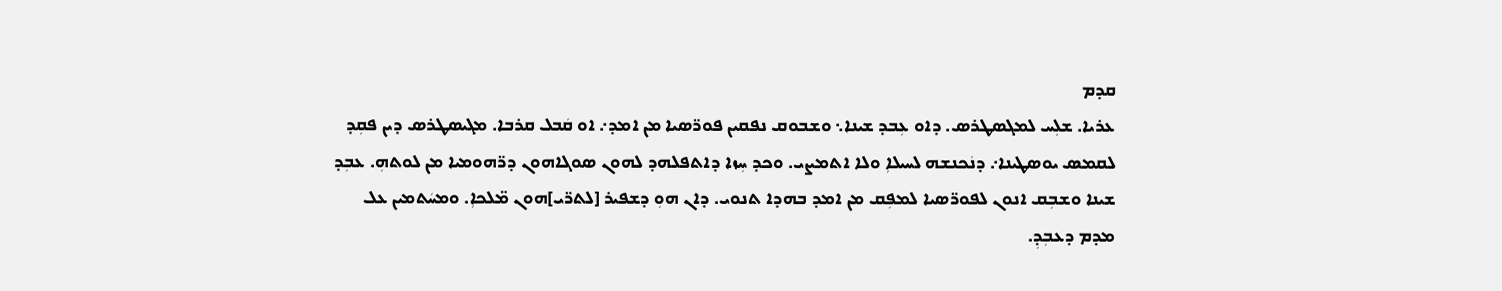ܩܕܡ
ܥܪܝܐ. ܫܠܼܚ ܠܡܓܣܛܪܣ. ܕܐܘ ܥܼܒܕ ܫܝܢܐ܆ ܘܫܒܘܩ ܢܦܩܝܢ ܦܘܪ̈ܣܝܐ ܡܢ ܐܡܕ܇ ܐܘ ܩܿܒܠ ܩܪܒܐ. ܡܓܝܣܛܪܣ ܕܝܢ ܦܩܼܕ ܠܩܡܣ ܝܘܣܛܝܢܐ܇ ܕܢܿܟܢܫܗ ܠܚܝܠܐܼ ܘܠܐ ܐܬܡܨܝ. ܘܟܕ ܚܼܙܐ ܕܐܬܦܠܗܕ ܠܗܘܢ ܣܘܓܐܗܘܢ ܕܪ̈ܗܘܡܝܐ ܡܢ ܠܘܬܗܼ. ܥܒܼܕ ܫܝܢܐ ܘܫܒܼܩ ܐܢܘܢ ܠܦܘܪ̈ܣܝܐ ܠܡܦܼܩ ܡܢ ܐܡܕ ܒܗܕܐ ܬܢܘܝ. ܕܐܢ ܗܘܼ ܕܫܦܝܪ [ܠܬܪ̈ܝ]ܗܘܢ ܡ̈ܠܟܐܼ. ܘܡܚܿܬܡܝܢ ܥܠ ܡܕܡ ܕܥܒܼܕܼ.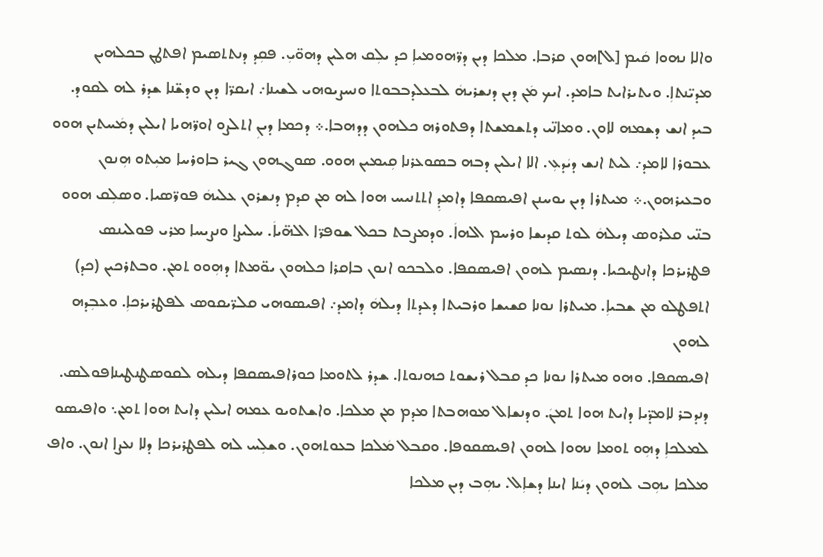ܘܐܠܐ ܢܗܘܐ ܩܿܝܡ [ܠ]ܗܘܢ ܩܪܒܐ. ܡܠܟܐ ܕܝܢ ܕܪ̈ܗܘܡܝܐܼ ܟܕ ܝܠܼܩ ܗܠܝܢ ܕܗܘ̈ܝܼ. ܦܩܼܕ ܕܢܬܬܣܝܡ ܐܦܬܛܢ ܒܟܠܗܝܢ ܡܕܝ̈ܢܬܐܼ. ܘܝܬܝܪܐܝܬ ܒܐܡܕ. ܐܝܟ ܡܿܢ ܕܝܢ ܕܢܫܪܝܗܿ ܠܒܥܠܕܒܒܘܬܐ ܘܢܚܨܝܘܗܝ ܠܫܝܢܐ܇ ܐܝܩܪ̈ܐ ܕܝܢ ܘܕܫ̈ܢܐ ܫܕܪ ܠܗ ܠܩܘܕ. ܒܝܕ ܐܢܫ ܕܫܡܗ ܠܐܘܢ. ܘܡܐܢ̈ܝ ܕܬܫܡܫܬܐ ܕܦܬܘܪܗ ܟܠܗܘܢ ܕܕܗܒܐ.܀ ܕܟܡܐ ܕܝܢܼ ܐܬܠܨܘ ܐܘܪ̈ܗܝܐ ܐܝܠܝܢ ܕܡܿܚܬܝܢ ܗܘܘ ܥܒܘܪܐ ܠܐܡܕ܇ ܠܝܬ ܐܢܫ ܕܝܿܕܥܼ. ܐܠܐ ܐܝܠܝܢ ܕܒܗ ܒܣܘܥܪܢܐ ܩܼܝܡܝܢ ܗܘܘ. ܣܘܓܗܘܢ ܓܝܪ ܒܐܘܪܚܐ ܡܝܼܬܘ ܗܼܢܘܢ ܘܒܥܝܪܗܘܢ.܀ ܡܝܬܪܐ ܕܝܢ ܝܘܚܢܢ ܐܦܝܣܩܦܐ ܕܐܡܕܼ ܐܬܬܢܝܚ ܗܘܐ ܠܗ ܡܢ ܩܕܡ ܕܢܫܪܘܢ ܥܠܝܗܿ ܦܘܪ̈ܣܝܐ. ܘܣܠܼܩ ܗܘܘ ܒܢ̈ܝ ܩܠܪܘܣ ܕܝܠܗܿ ܠܘܬ ܩܕܝܫܐ ܘܪܚܡ ܐܠܗܐܿ. ܘܕܡܨܒܬ ܒܟܠ ܫܘܦܪ̈ܐ ܐܠܗ̈ܝܐܿ. ܚܠܝܨܐ ܘܢܨܝܚܐ ܡܪܝ ܦܘܠܝܢܣ ܦܛܪܝܪܟܐ ܕܐܢܛܝܟܝܐ. ܕܢܣܝܡ ܠܗܘܢ ܐܦܝܣܩܦܐ. ܘܠܒܟܘ ܐܢܘܢ ܒܐܩܪܐ ܟܠܗܘܢ ܝܘ̈ܡܬܐ ܕܗܼܘܘ ܬܡܢ. ܘܒܬܪܟܝܢ (ܟܕ) ܐܬܦܛܠܘ ܡܢ ܫܒܝܐܼ. ܡܝܬܪܐ ܢܘܢܐ ܩܫܝܫܐ ܘܪܒܝܬܐ ܕܥܕܬܐ ܕܝܠܗܿ ܕܐܡܕ܇ ܐܦܝܣܘܗܝ ܩܠܪ̈ܝܩܘܣ ܠܦܛܪܝܪܟܐܼ. ܘܥܒܼܕܗ ܠܗܘܢ
ܐܦܝܣܩܦܐ. ܘܗܘ ܡܝܬܪܐ ܢܘܢܐ ܟܕ ܩܒܠ ܪܝܫܘܬ ܟܗܢܘܬܐ. ܫܕܪ ܠܬܘܡܐ ܟܘܪܐܦܝܣܩܦܐ ܕܝܠܗ ܠܩܘܣܛܢܛܝܢܐܦܘܠܣ. ܕܢܕܒܪ ܠܐܡܕ̈ܝܐ ܕܐܝܬ ܗܘܐ ܬܡܢܿ. ܘܕܢܫܐܠ ܡܘܗܒܬܐ ܡܕܡ ܡܢ ܡܠܟܐ. ܘܐܫܬܘܝܘ ܥܡܗ ܐܝܠܝܢ ܕܐܝܬ ܗܘܐ ܬܡܢ܆ ܘܐܦܝܣܘ ܠܡܠܟܐܼ ܕܗܼܘ ܬܘܡܐ ܢܗܘܐ ܠܗܘܢ ܐܦܝܣܩܘܦܐ. ܘܩܒܠ ܡܿܠܟܐ ܒܥܘܬܗܘܢ. ܘܫܠܼܚ ܠܗ ܠܦܛܪܝܪܟܐ ܕܠܐ ܢܥܨܐ ܐܢܘܢ. ܘܐܦ ܡܠܟܐ ܝܗܼܒ ܠܗܘܢ ܕܝܿܢܐ ܐܝܢܐ ܕܫܐܼܠ. ܝܗܼܒ ܕܝܢ ܡܠܟܐ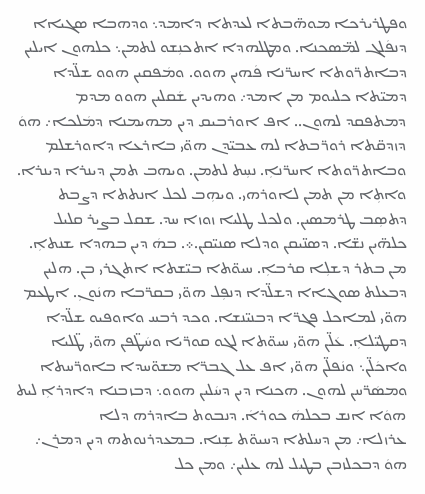ܘܦܛܪܝܪܟܐ ܡܘܗ̈ܒܬܐ ܠܥܕܬܐ ܕܐܡܕ܆ ܘܕܗܒܐ ܣܓܝܐܐ ܕܢܦܿܠܓ ܠܡ̈ܣܟܢܐ. ܘܡܛܠܗܕܐ ܐܬܟܢܼܫܘ ܠܬܡܢ܆ ܟܠܗܘܢ ܐܝܠܝܢ ܕܒܐܬܪ̈ܘܬܐ ܐܚܪ̈ܢܐ ܦܿܗܝܢ ܗܘܘ. ܘܡܿܦܩܝܢ ܗܘܘ ܫܠ̈ܕܐ ܕܡܝ̈ܬܐ ܟܠܝܘܡ ܡܢ ܐܡܕ܇ ܘܗܝܕܝܢ ܫܿܩܠܝܢ ܗܘܘ ܡܕܡ ܕܡܬܦܩܕ ܠܗܘܢ.. ܐܦ ܐܘܪܒܝܩ ܕܝܢ ܡܗܝܡܢܐ ܕܡܿܠܟܐ܇ ܗܘܿ ܕܙܕܩ̈ܬܐ ܪܘܪ̈ܒܬܐ ܠܗ ܥܒܝ̈ܕܢ ܗܘ̈ܝ ܒܐܪܥܐ ܕܐܘܪܫܠܡ ܘܒܐܬܪ̈ܘܬܐ ܐܚܪ̈ܢܐܼ. ܢܚܼܬ ܠܬܡܢ. ܘܝܗܒ ܬܡܢ ܕܝܢܪܐ ܕܝܢܪܐ. ܘܐܬܼܐ ܡܢ ܬܡܢ ܠܐܘܪܗܝ. ܘܝܗܼܒ ܠܟܠ ܐܢܬܬܐ ܕܨܒܬ ܕܬܣܼܒ ܛܪܡܣܝܢ. ܘܠܟܠ ܛܠܝܐ ܙܘܙܐ ܚܕ. ܫܩܠ ܒܨܝܪ ܩܠܝܠ ܟܠܗ̈ܝܢ ܢܫ̈ܐ. ܕܣܢ̈ܝܩܢ ܘܕܠܐ ܣܢܝ̈ܩܢ.܀. ܒܗܿ ܕܝܢ ܒܗܕܐ ܫܢܬܐܼ. ܡܢ ܒܬܪ ܕܫܠܼܐ ܩܪܒܐܼ. ܚܝܘ̈ܬܐ ܒܝ̈ܫܬܐ ܐܬܓܪܝ ܒܢ. ܗܠܝܢ ܕܒܥܠܬ ܣܘܓܐܐ ܕܫܠ̈ܕܐ ܕܢܦܼܠ ܗܘ̈ܝ ܒܩܪ̈ܒܐ ܗܢܿܘܢܼ. ܐܛܥܡ ܗܘ̈ܝ ܠܡܐܟܠ ܦܓܪ̈ܐ ܕܒܢܝ̈ܢܫܐ. ܘܟܕ ܪܒܚ ܘܐܘܦܝܘ ܫܠ̈ܕܐ ܕܩܛܝ̈ܠܐܼ. ܥܿܠ̈ܢ ܗܘ̈ܝ ܚܝܘ̈ܬܐ ܠܓܘ ܩܘܪ̈ܝܐ ܘܚܿܛ̈ܦܢ ܗܘ̈ܝ ܛ̈ܠܝܐ ܘܐܟܿܠ̈ܢ܆ ܘܢܿܦܠ̈ܢ ܗܘ̈ܝ ܐܦ ܥܠ ܓܒܪ̈ܐ ܡܫܘ̈ܚܕܐ ܒܐܘܪ̈ܚܬܐ ܘܡܣܿܪ̈ܚܢ ܠܗܘܢ. ܗܟܢܐ ܕܝܢ ܕܚܿܠܝܢ ܗܘܘ܆ ܕܒܙܒܢܐ ܕܐܕܪܐܼ ܠܝܬ ܗܘܿܐ ܐܢܫ ܒܟܠܗܿ ܟܘܪܐܿ. ܕܢܒܘܬ ܒܐܕܪܗ ܕܠܐ
ܥܪܙܠܐ܇ ܡܢ ܕܚܠܬܐ ܕܚܝܘ̈ܬ ܫܼܢܐ. ܒܡܥܕܪܢܘܬܗ ܕܝܢ ܕܡܪܢ܇ ܗܘܿ ܕܒܟܠܙܒܢ ܒܛܝܠ ܠܗ ܥܠܝܢ܇ ܘܡܢ ܟܠ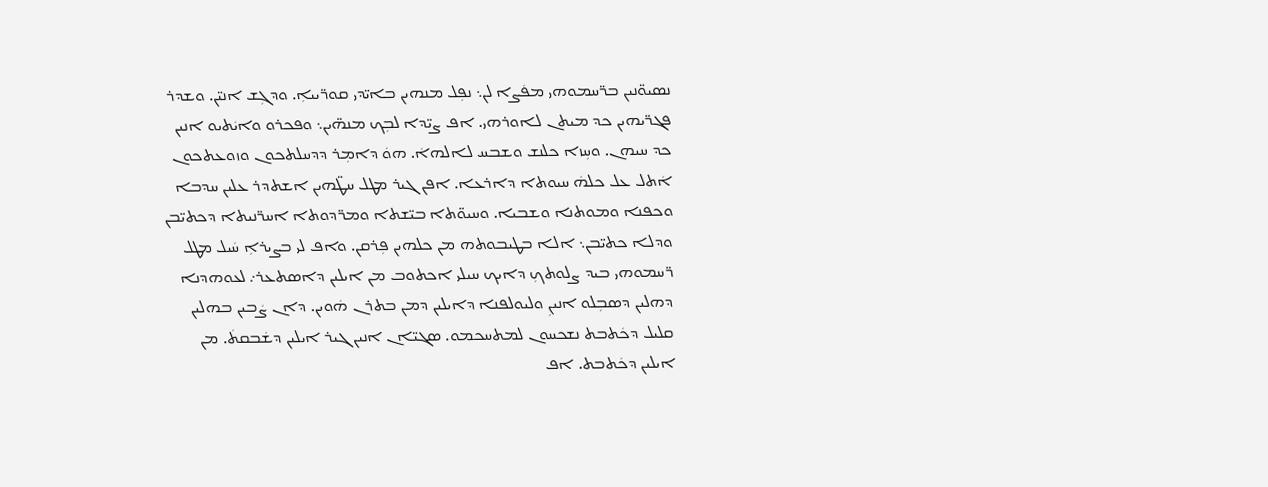ܢܣܝܘ̈ܢܝܢ ܒܪ̈ܚܡܘܗܝ ܡܦܿܨܐ ܠܢ܆ ܢܦܼܠ ܡܢܗܝܢ ܒܐܝ̈ܕܝ ܩܘܪ̈ܝܝܐܼ. ܘܕܓܼܫ ܐܢܝ̈ܢ. ܘܫܕܪ ܦܓܪ̈ܝܗܝܢ ܟܕ ܡܝܬܢ ܠܐܘܪܗܝ. ܐܦ ܨܝ̈ܕܐ ܠܒܼܟ ܡܢܗ̈ܝܢ܆ ܘܦܟܪܘ ܘܐܝܿܬܝܘ ܐܢܝܢ ܟܕ ܚܝܗܢ. ܘܚܼܙܐ ܟܠܢܫ ܘܫܒܚ ܠܐܠܗܐܿ. ܗܘܿ ܕܐܡܼܪ ܕܕܚܠܬܟܘܢ ܘܙܘܥܬܟܘܢ ܐܿܬܠ ܥܠ ܟܠܗܿ ܚܝܘܬܐ ܕܐܪܥܐ. ܐܦܢ ܓܝܪ ܡܛܠ ܚܛ̈ܗܝܢ ܐܫܬܕܪ ܥܠܝܢ ܚܕܒܐ ܘܟܦܢܐ ܘܡܘܬܢܐ ܘܫܒܝܐ. ܘܚܝܘ̈ܬܐ ܒܝ̈ܫܬܐ ܘܡܪ̈ܕܘܬܐ ܐܚܪ̈ܢܝܬܐ ܕܟܬܝ̈ܒܢ ܘܕܠܐ ܟܬܝ̈ܒܢ܆ ܐܠܐ ܒܛܝܒܘܬܗ ܡܢ ܟܠܗܝܢ ܦܼܪܩܢ. ܘܐܦ ܠܝ ܒܨܝܪܐܼ ܚܿܝܠ ܡܛܠ ܪ̈ܚܡܘܗܝ ܒܝܕ ܨܠܘܬܟܼ ܕܐܝܟ ܚܝܠܝ ܐܟܬܘܒ ܡܢ ܐܝܠܝܢ ܕܐܣܬܥܪ܇ ܠܥܘܗܕܢܐ ܕܗܠܝܢ ܕܣܒܼܠܘ ܐܢܝܢܼ ܘܠܝܘܠܦܢܐ ܕܐܝܠܝܢ ܕܡܢ ܒܬܪܢ ܗܿܘܝܢ. ܕܐܢ ܨܿܒܝܢ ܒܗܠܝܢ ܩܠܝܠ ܕܟܿܬܒܬ ܢܫܟܚܘܢ ܠܡܬܚܟܡܘ. ܣܓܝ̈ܐܢ ܐܢܝܢ ܓܝܪ ܐܝܠܝܢ ܕܫܿܒܩܬܿ. ܡܢ ܐܝܠܝܢ ܕܟܿܬܒܬ. ܐܦ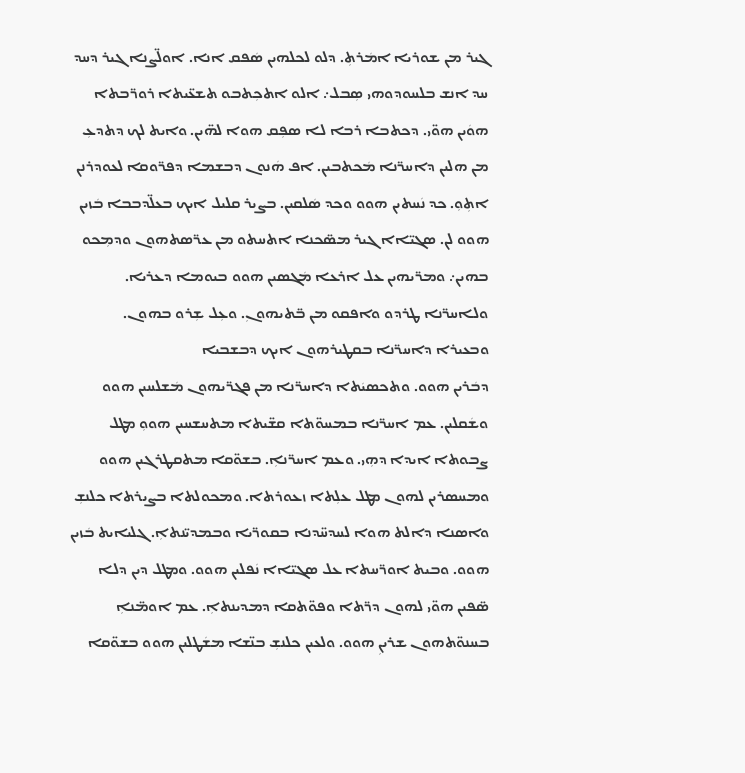ܓܝܪ ܡܢ ܫܘܪܝܐ ܐܡܿܪܬܼ. ܕܠܘ ܠܟܠܗܝܢ ܣܿܦܩ ܐܢܐ. ܐܘܠ̈ܨܢܐ ܓܝܪ ܕܚܕ ܚܕ ܐܢܫ ܒܠܚܘܕܘܗܝ ܣܼܒܠ܇ ܐܠܘ ܐܬܟܼܬܒܘ ܬܫܥ̈ܝܬܐ ܪܘܪ̈ܒܬܐ ܗܘܿܝܢ ܗܘ̈ܝ. ܕܟܬܒܐ ܪܒܐ ܠܐ ܣܦܼܩ ܗܘܐ ܠܗ̈ܝܢ. ܘܐܝܬ ܠܟ ܕܬܕܥܼ ܡܢ ܗܠܝܢ ܕܐܚܪ̈ܢܐ ܡܿܟܬܒܝܢ. ܐܦ ܗܿܢܘܢ ܕܒܫܡܐ ܕܦܪ̈ܘܩܐ ܠܥܘܕܪܢܢ ܐܬܼܘܼ. ܟܕ ܢܿܚܬܝܢ ܗܘܘ ܘܟܕ ܣܿܠܩܝܢ. ܒܨܝܪ ܩܠܝܠ ܐܝܟ ܒܥܠ̈ܕܒܒܐ ܒܿܙܝܢ ܗܘܘ ܠܢ. ܣܓܝ̈ܐܐ ܓܝܪ ܡܣ̈ܟܢܐ ܐܬܚܬܘ ܡܢ ܥܪ̈ܣܬܗܘܢ ܘܕܡܼܟܘ ܒܗܝܢ܇ ܘܡܪ̈ܝܗܝܢ ܥܠ ܐܪܥܐ ܡܿܓܣܝܢ ܗܘܘ ܒܝܘܡܐ ܕܥܪܝܐ. ܘܠܐܚܪ̈ܢܐ ܛܪܕܘ ܘܐܦܩܘ ܡܢ ܒ̈ܬܝܗܘܢܼ. ܘܥܼܠ ܫܼܪܘ ܒܗܘܢ. ܘܒܥܝܪܐ ܕܐܚܪ̈ܢܐ ܒܩܛܝܪܗܘܢ ܐܝܟ ܕܒܫܒܝܐ
ܕܒܿܪܝܢ ܗܘܘ. ܘܬܟܣܝܿܬܐ ܕܐܚܪ̈ܢܐ ܡܢ ܦܓܪ̈ܝܗܘܢ ܡܿܫܠܚܝܢ ܗܘܘ ܘܫܿܩܠܝܢ. ܥܡ ܐܚܪ̈ܢܐ ܒܡܚܘ̈ܬܐ ܩܫ̈ܝܬܐ ܡܬܚܫܚܝܢ ܗܘܘܼ ܡܛܠ ܨܒܘܬܐ ܐܝܕܐ ܕܗܼܝ. ܘܥܡ ܐܚܪ̈ܢܐܼ. ܒܫܘ̈ܩܐ ܡܬܩܛܪܓܝܢ ܗܘܘ ܘܡܚܣܪܝܢ ܠܗܘܢ ܡܛܠ ܥܠܼܬܐ ܙܥܘܪܬܐ. ܘܡܟܘܠܬܐ ܒܨܝܪܬܐ ܟܠܢܫܼ ܘܐܣܢܐ ܕܐܠܬ ܗܘܐ ܠܚܕܚ̈ܕܢܐ ܒܩܘܪ̈ܝܐ ܘܒܡܕܝ̈ܢܬܐܼ. ܓܠܝܐܝܬ ܒܿܙܝܢ ܗܘܘ. ܘܒܝܬ ܐܘܪ̈ܚܬܐ ܥܠ ܣܓܝ̈ܐܐ ܢܿܦܠܝܢ ܗܘܘ. ܘܡܛܠ ܕܝܢ ܕܠܐ ܣ̈ܦܝܢ ܗܘ̈ܝ ܠܗܘܢ ܕܪ̈ܬܐ ܘܦܘ̈ܬܩܐ ܕܡܕܝܢܬܐܼ. ܥܡ ܐܘܡ̈ܢܐܼ ܒܚܢܘ̈ܬܗܘܢ ܫܪܝܢܼ ܗܘܘ. ܘܠܥܝܢ ܟܠܢܫܼ ܒܢ̈ܫܐ ܡܫܿܛܠܝܢ ܗܘܘ ܒܫܘ̈ܩܐ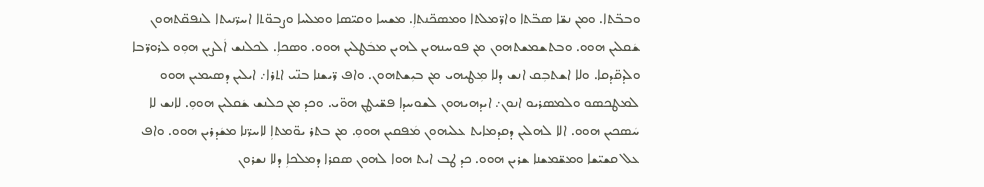ܘܒܒ̈ܬܐ. ܘܡܢ ܢܫ̈ܐ ܣܒ̈ܬܐ ܘܐܪ̈ܡܠܬܐ ܘܡܣܟ̈ܢܬܐܼ. ܡܫܚܐ ܘܩܝ̈ܣܐ ܘܡܠܚܐ ܘܨܒܘ̈ܬܐ ܐܚܪ̈ܢܝܬܐ ܠܢܦܩ̈ܬܗܘܢ ܫܿܩܠܝܢ ܗܘܘ. ܘܒܬܫܡܫܬܗܘܢ ܡܢ ܦܘܚܢܗܝܢ ܠܗܝܢ ܡܒܿܛܠܝܢ ܗܘܘ. ܘܣܟܐܼ. ܠܟܠܢܫ ܐܿܠܨܝܢ ܗܘܼܘ ܠܪܘܪ̈ܒܐ ܘܠܕܩ̈ܕܩܐ. ܘܠܐ ܐܫܬܒܼܩ ܐܢܫ ܕܠܐ ܡܼܛܝܗܝ ܡܢ ܒܝܼܫܬܗܘܢ. ܘܐܦ ܪ̈ܝܫܢܐ ܒܢ̈ܝ ܐܬܪܐ܇ ܐܝܠܝܢ ܕܣܝܡܝܢ ܗܘܘ ܠܡܛܟܣܘ ܘܠܡܣܪܝܘ ܐܢܘܢ܇ ܐܝܕܗܝܗܘܢ ܠܫܘܚܕܐ ܦܫ̈ܝܛܢ ܗܘ̈ܝ. ܘܟܕ ܡܢ ܟܠܢܫ ܫܿܩܠܝܢ ܗܘܘܼ. ܠܐܢܫ ܠܐ ܚܿܣܟܝܢ ܗܘܘ. ܐܠܐ ܠܗܠܝܢ ܕܩܕܡܐܝܬ ܥܠܝܗܘܢ ܡܿܦܩܝܢ ܗܘܘܼ. ܡܢ ܒܬܪ ܝܘ̈ܡܬܐܼ ܠܐܚܪ̈ܢܐ ܡܫܿܕܪܝܢ ܗܘܘ. ܘܐܦ ܥܠ ܩܫܝ̈ܫܐ ܘܡܫ̈ܡܫܢܐ ܫܪܝܢ ܗܘܘ. ܟܕ ܛܒ ܐܝܬ ܗܘܐ ܠܗܘܢ ܣܩܪܐ ܕܡܠܟܐܼ ܕܠܐ ܢܫܪܘܢ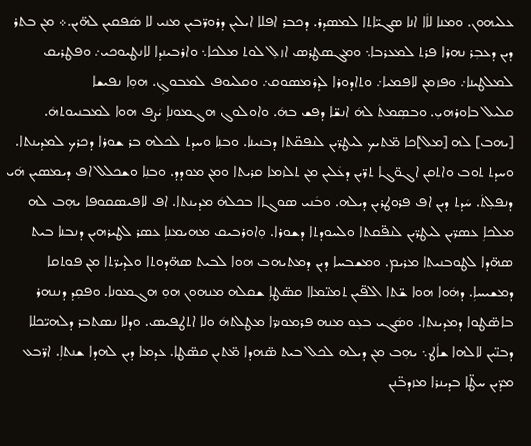ܥܠܝܗܘܢ. ܘܡܢܐ ܠܐܿܐ ܐܢܐ ܣܓܝ̈ܐܬܐ ܠܡܣܕܪ. ܕܟܒܪ ܐܦܠܐ ܐܝܠܝܢ ܕܪܘܪ̈ܒܝܢ ܡܢܝ ܠܐ ܣܿܦܩܝܢ ܠܗ̈ܝܢ.܀ ܡܢ ܒܬܪ ܕܝܢ ܕܥܒܼܪ ܢܗܪܐ ܦܪܬ ܠܡܥܪܒܐ܆ ܘܡܓܣܛܪܣ ܐܙܠܼ ܠܘܬ ܡܠܟܐ܆ ܘܐܪܒܝܢܕܐ ܠܐܢܛܝܘܟܝ܇ ܘܦܛܪܝܩ ܠܡܠܛܝܢܐ܇ ܘܦܙܡܢ ܠܐܦܡܝܐ܇ ܘܬܐܕܘܪܐ ܠܕܪܡܣܘܩ܇ ܘܩܠܝܘܦ ܠܡܒܘܓܼ. ܗܘܼܐ ܢܦܝܫܐ
ܩܠܝܠ ܒܐܘܪܗܝܼ. ܘܒܣܼܡܬܿ ܠܗܿ ܐܢܫ̈ܐ ܕܦܫ ܒܗܿ. ܘܐܘܠܘܓ ܗܓܡܘܢܐܼ ܝܿܨܦ ܗܘܐ ܠܡܒܢܝܘܬܗܿ. [ܝܗܒ] ܠܗ [ܡܠ]ܟܐ ܡ̈ܬܝܟ ܠܝܛܪ̈ܝܢ ܠܢܦܩ̈ܬܐ ܕܒܢܝܢܐ. ܘܒܢܼܐ ܘܚܕܬ ܠܟܠܗ ܒܪ ܫܘܪܐ ܕܟܪܟ ܠܡܕܝܢܬܐ. ܘܚܕܬ ܬܘܒ ܘܐܬܩܢ ܐܓܘ̈ܓܐ ܬܪ̈ܝܢ ܕܥܿܠܝܢ ܡܢ ܬܠܙܡܐ ܩܪܝܬܐ ܘܡܢ ܡܘܕܕ. ܘܒܢܼܐ ܘܫܟܠܠ ܐܦ ܕܝܡܣܝܢ ܗܿܝ ܕܢܦܠܼܬܿ. ܚܿܕܬ ܕܝܢ ܐܦ ܦܪܘܛܪܝܢ ܕܝܠܗ. ܘܒܿܢܝ ܣܘܓܐܐ ܒܟܠܗܿ ܡܕܝܢܬܐ. ܐܦ ܠܐܦܝܣܩܘܦܐ ܝܗܼܒ ܠܗ ܡܠܟܐܼ ܥܣܪ̈ܝܢ ܠܝܛܪ̈ܝܢ ܠܢܦ̈ܩܬܐ ܘܠܚܘܕܬܐ ܕܫܘܪܐ. ܘܼܐܘܪܒܝܩ ܡܗܝܡܢܐܼ ܥܣܪ ܠܛܝܪܗܝܢ ܕܢܒܢܐ ܒܝܬ ܣܗ̈ܕܐ ܠܛܘܒܢܝܬܐ ܡܪܝܡ. ܘܡܫܒܚܐ ܕܝܢ ܕܡܬܝܗܒ ܗܘܐ ܠܒܝܬ ܣܗ̈ܕܘܬܐ ܘܠܕܝܪ̈ܬܐ ܡܢ ܦܘܬܩܐ ܕܡܫܝܚܐܼ. ܕܗܿܘܐ ܗܘܐ ܫ̈ܬܐ ܐܠܦ̈ܝܢ ܬܡܢ̈ܡܐܐ ܩܣ̈ܛܐܼ ܫܩܠܗ ܡܢܗܘܢ ܗܘܼ ܗܓܡܘܢܐ. ܘܦܩܼܕ ܕܢܢܗܪ ܒܐܣ̈ܛܘܐ ܕܡܕܝܢܬܐ. ܘܣܿܓܝ ܒܥܼܘ ܡܢܗ ܦܪܡܘܢܪ̈ܐ ܡܛܠܬܗܿ ܘܠܐ ܐܬܛܦܝܣ. ܘܕܠܐ ܢܣܬܒܪ ܕܠܗܝ̈ܟܠܐ ܕܒܢ̈ܝܢ ܠܐܠܗܐ ܫܐܿܛ܆ ܝܗܼܒ ܡܢ ܕܝܠܗ ܠܟܠ ܒܝܬ ܣ̈ܗܕܐ ܡ̈ܬܝܢ ܩܣ̈ܛܐ. ܥܕܡܐ ܕܝܢ ܠܗܕܐ ܫܢܬܐܼ. ܐܪ̈ܒܥ ܡܕ̈ܝܢ ܚܛ̈ܐ ܒܕܝܢܪܐ ܡܙܕܒ̈ܢܢ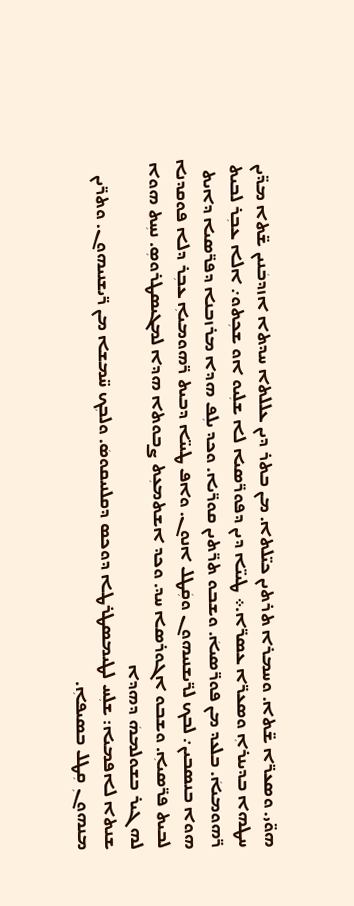ܗܘ̈ܝ. ܘܣܥܪ̈ܐ ܫ̈ܬܐ. ܘܚܡܪܐ ܬܪܬܝܢ ܟܝ̈ܠܬܐ. ܡܢ ܒܬܪ ܕܝܢ ܥܠܠܬܐ ܚܕܬܐ ܐܙܕܒܿܢܝܢ ܫ̈ܬܐ ܡܕ̈ܝܢ ܚܛܗܐ ܒܕܝܢܪܐܼ ܘܣܥܪ̈ܐ ܥܣܪ̈ܐ.܀ ܛܝܝ̈ܐ ܕܝܢ ܕܦܘܪ̈ܣܝܐ ܠܐ ܫܠܼܝܘ ܐܘ ܫܟܼܬܘ܇ ܐܠܐ ܥܒܼܪ ܠܒܝܬ ܪ̈ܗܘܡܝܐܿ. ܒܠܥܕ ܡܢ ܦܘܪ̈ܣܝܐܿ. ܘܫܒܘ ܬܪ̈ܬܝܢ ܩܘܪ̈ܝܐ. ܘܟܕ ܝܠܼܦ ܗܕܐ ܡܪܙܒܢܐ ܕܦܪ̈ܣܝܐ ܕܐܝܬ ܗܘܐ ܒܢܣܒܝܢ܇ ܠܒܟ ܠܪ̈ܝܫܢܝܗܘܢ ܘܩܼܿܛܠ ܐܢܘܢ. ܘܐܦ ܛܝܝ̈ܐ ܕܒܝܬ ܪ̈ܗܘܡܝܐܼ ܥܒܼܪ ܕܠܐ ܦܘܩܕܢܐ ܠܒܝܬ ܦܪ̈ܣܝܐܼ. ܘܫܒܘ ܐܓܘܪܣܐ ܚܕ. ܘܟܕ ܐܫܬܡܥܼܬ ܨܒܘܬܐ ܗܕܐ ܠܡܓܝܣܛܪܘܣܼ. ܢܚܼܬ ܗܘܐ ܠܗ ܓܝܪ ܒܫܘܠܡܗܿ ܕܗܕܐ
ܫܢܬܐ ܠܐܦܡܝܐ: ܫܠܼܚ ܠܛܝܡܣܛܪܛܐ ܕܘܟܣ ܕܩܠܢܝܩܘܣܿ. ܘܠܒܼܟ ܚ̈ܡܫܐ ܡܢ ܪ̈ܝܫܢܝܗܘܢ. ܘܬܪ̈ܝܢ ܡܢܗܘܢܼ ܩܼܛܠ ܒܣܝܦܐܼ.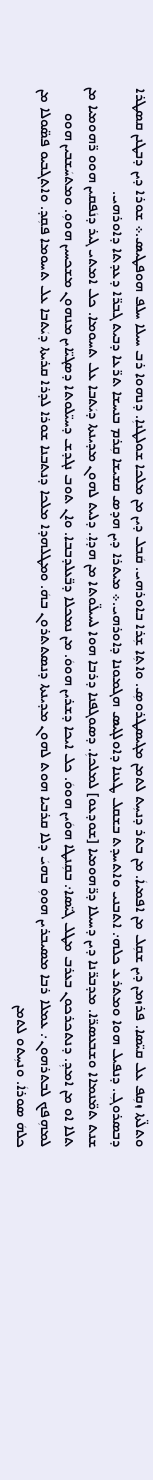ܘܬܠ̈ܬܐ ܙܩܼܦ ܥܠ ܩܝ̈ܣܐ. ܦܪܙܡܢ ܕܝܢ ܫܩܼܠ ܡܢ ܐܦܡܝܐܿ. ܡܢ ܒܬܪ ܕܢܚܼܬ ܠܬܡܢ ܡܓܝܣܛܪܘܣܼ. ܘܐܬܼܐ ܫܼܪܐ ܒܐܘܪܗܝ. ܩܿܒܠ ܕܝܢ ܡܢ ܡܠܟܐ ܫܘܠܛܢܐܼ. ܕܢܗܘܐ ܪܒ ܚܝܠܐ ܚܠܦ ܗܘܦܛܝܣ.܀ ܫܘܪܐ ܕܝܢ ܕܒܛܢܢ ܩܣܛܪܐ ܕܒܣܪܘܓܼ. ܕܢܦܝܠ ܗܘܐ ܘܡܬܪܥ ܟܠܗ܇ ܐܬܒܢܝ ܘܐܬܚܕܬ ܒܫܩܠ ܛܥܢܐ ܕܐܘܠܓܝܣ ܗܓܡܘܢܐ ܕܐܘܪܗܝ.܀ ܡܝܬܪܐ ܕܝܢ ܗܕܣ ܩܫܝܫܐ ܩܼܪܡ ܒܢܚܫܐ ܬܪ̈ܥܐ ܕܒܝܬ ܓܒܪ̈ܐ ܕܥܕܬܐ ܕܐܘܪܗܝ.
ܫܢܬ ܬܡ̈ܢܡܐܐ ܘܫܒܥܣܪ̈ܐ. ܡܕܒܪ̈ܢܐ ܕܝܢ ܕܚܝܠܐ ܕܪ̈ܗܘܡܝܐ [ܫܘܕܥܘ] ܠܡܠܟܐܼ. ܕܣܘܓܦܢܐ ܕܪܒܐ ܗܘܐ ܠܚܝܠ̈ܘܬܐ ܡܢ ܗܕܐܼ. ܕܠܝܬ ܠܗܘܢ ܡܕܝܢܬܐ ܕܝܿܬܒܐ ܥܠ ܬܚܘܡܐ. ܟܠ ܐܡܬܝ ܓܝܪ ܕܢܿܦܩܝܢ ܗܘܘ ܪ̈ܗܘܡܝܐ ܡܢ ܬܠܐ ܐܘ ܡܢ ܐܡܕܼ. ܕܢܬܟܪܟܘܢ ܒܥܪܒ ܡܛܠ ܓܝ̈ܣܐ܇ ܒܩܼܢܛܐ ܗܘܿܝܢ ܗܘܘܿ. ܟܠ ܐܝܟܐ ܕܫܪܝܢ ܗܘܘܿ. ܡܢ ܢܡܟܠܐ ܕܒ̈ܥܠܕܒܒܐ. ܘܐܢ ܬܘܒ ܢܓܕܫ ܕܚܝ̈ܠܘܬܐ ܕܣܓܝ̈ܐܝܢ ܡܢܗܘܢ ܡܫܟܚܝܢ ܗܘܘܼ. ܘܡܬܚܿܫܒܝܢ ܗܘܘ ܠܡܗܼܦܟ ܠܒܬܪܗܘܢ܇ ܥܡܠܐ ܪܒܐ ܡܣܝܒܪܝܢ ܗܘܘܼ ܒܗܝܿ ܕܠܐ ܩܪܒܝܐ ܗܘܬ ܠܗܘܢ ܡܕܝܢܬܐ ܕܢܣܬܬܪܘܢ ܒܗܿ. ܘܡܛܠܗܕܐ ܡܠܟܐ ܕܢܬܒܢܐ ܫܘܪܐ ܠܕܪܐ ܩܪܝܬܐ ܕܝܿܬܒܐ ܥܠ ܬܚܘܡܐ ܦܩܼܕ. ܘܐܬܓܒܝܘ ܦܣ̈ܘܠܐ ܡܢ ܟܠܗܿ ܣܘܪܐܿ. ܘܢܚܼܬܘ ܠܬܡܢ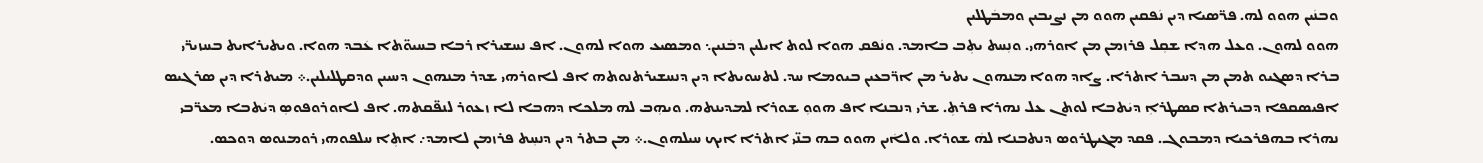ܘܒܢܿܝܢ ܗܘܘ ܠܗ. ܦܪ̈ܣܝܐ ܕܝܢ ܢܿܦܩܝܢ ܗܘܘ ܡܢ ܢܨܝܒܝܢ ܘܡܒܿܛܠܝܢ
ܗܘܘ ܠܗܘܢ. ܘܥܠ ܗܕܐ ܫܩܼܠ ܦܪܙܡܢ ܡܢ ܐܘܪܗܝ. ܘܢܼܚܬ ܝܬܼܒ ܒܐܡܕ. ܘܢܿܦܩ ܗܘܐ ܠܘܬ ܐܝܠܝܢ ܕܒܿܢܝܢ܆ ܘܡܣܝܥ ܗܘܐ ܠܗܘܢ. ܐܦ ܢܚܫܝܪܐ ܪܒܐ ܒܚܝܘ̈ܬܐ ܥܿܒܕ ܗܘܐ. ܘܝܬܝܪܐܝܬ ܒܚܙܝܪ̈ܝ ܒܪܐ ܕܣܓܝܘ ܬܡܢ ܡܢ ܕܚܒܪ ܐܬܪܐ. ܨܐܕ ܗܘܐ ܡܢܗܘܢ ܝܬܝܪ ܡܢ ܐܪ̈ܒܥܝܢ ܒܝܘܡܐ ܚܕ. ܠܬܚܘܝܬܐ ܕܝܢ ܕܢܚܫܝܪܬܢܘܬܗ ܐܦ ܠܐܘܪܗܝ ܫܕܪ ܡܢܗܘܢ ܕܚܝܝܢ ܘܕܩܛܠܝܠܝܢ.܀ ܡܝܬܪܐ ܕܝܢ ܣܪܓܝܣ ܐܦܝܣܩܦܐ ܕܒܝܪܬܐ ܩܣܛܪܐܼ ܕܝܿܬܒܐ ܠܘܬܢ ܥܠ ܢܗܪܐ ܦܪܬܼ. ܫܪܝ ܕܢܒܢܐ ܐܦ ܗܘܘܼ ܫܘܪܐ ܠܡܕܝܢܬܗ. ܘܝܗܼܒ ܠܗ ܡܠܟܐ ܕܗܒܐ ܠܐ ܙܥܘܪ ܠܢܦ̈ܩܬܗ. ܐܦ ܠܐܘܪܘܦܘܣܼ ܕܝܿܬܒܐ ܡܥܪ̈ܒܝ ܢܗܪܐ ܒܗܦܪܟܝܐ ܕܡܒܘܓ. ܦܩܕ ܡܓܝܛܪܘܣ ܕܢܬܒܢܐ ܠܗܿ ܫܘܪܐ. ܘܠܐܿܝܢ ܗܘܘ ܒܗ ܒܢ̈ܝ ܐܬܪܐ ܐܝܟ ܚܝܠܗܘܢ.܀ ܡܢ ܒܬܪ ܕܝܢ ܕܢܚܼܬ ܦܪܙܡܢ ܠܐܡܕ܇ ܐܬܼܐ ܚܠܦܘܗܝ ܪܘܡܢܘܣ ܕܘܟܣ.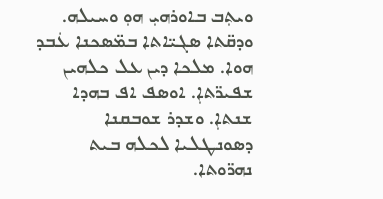ܘܝܬܼܒ ܒܐܘܪܗܝܼ ܗܘܼ ܘܚܝܠܗ. ܘܕܩ̈ܬܐ ܣܓܝ̈ܐܬܐ ܒܡ̈ܣܟܢܐ ܥܿܒܕ ܗܘܐ. ܡܠܟܐ ܕܝܢ ܥܠ ܟܠܗܝܢ ܫܦܝܪ̈ܬܐܼ. ܐܘܣܦ ܐܦ ܒܗܕܐ ܫܢܬܐܼ. ܘܫܕܪ ܫܘܒܩܢܐ ܕܣܘܢܛܠܝܐ ܠܟܠܗ ܒܝܬ ܢܗܪ̈ܘܬܐ.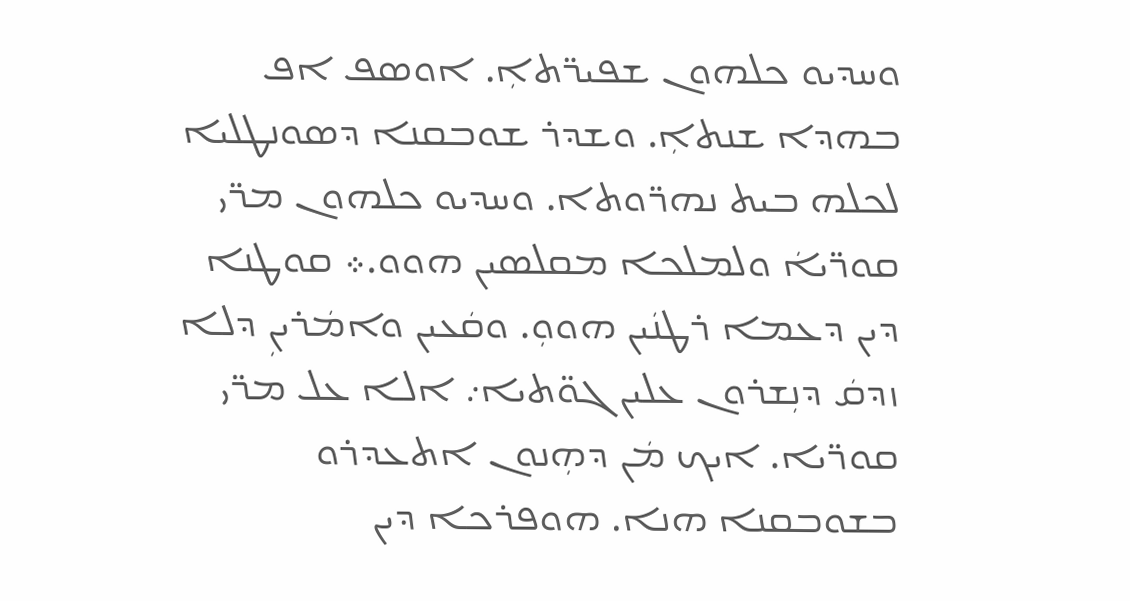ܘܚܕܝܘ ܟܠܗܘܢ ܫܦܝܪ̈ܬܐܼ. ܐܘܣܦ ܐܦ ܒܗܕܐ ܫܢܬܐܼ. ܘܫܕܪ ܫܘܒܩܢܐ ܕܣܘܢܛܠܝܐ ܠܟܠܗ ܒܝܬ ܢܗܪ̈ܘܬܐ. ܘܚܕܝܘ ܟܠܗܘܢ ܡܪ̈ܝ ܩܘܪ̈ܝܐܿ ܘܠܡܠܟܐ ܡܩܠܣܝܢ ܗܘܘ.܀ ܩܘܛܢܐ ܕܝܢ ܕܥܡܐ ܪܛܢܿܝܢ ܗܘܘܼ. ܘܩܿܥܝܢ ܘܐܡܿܪܝܢܼ ܕܠܐ ܙܕܩܿ ܕܢܼܫܪܘܢ ܥܠܝܢ ܓܘ̈ܬܝܐ܇ ܐܠܐ ܥܠ ܡܪ̈ܝ ܩܘܪ̈ܝܐ. ܐܝܟ ܡܿܢ ܕܗܼܢܘܢ ܐܬܥܕܪܘ ܒܫܘܒܩܢܐ ܗܢܐ. ܗܘܦܪܟܐ ܕܝܢ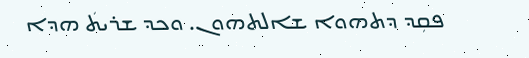ܦܩܼܕ ܕܬܗܘܐ ܫܐܠܬܗܘܢ. ܘܟܕ ܫܪܝܬܿ ܗܕܐ